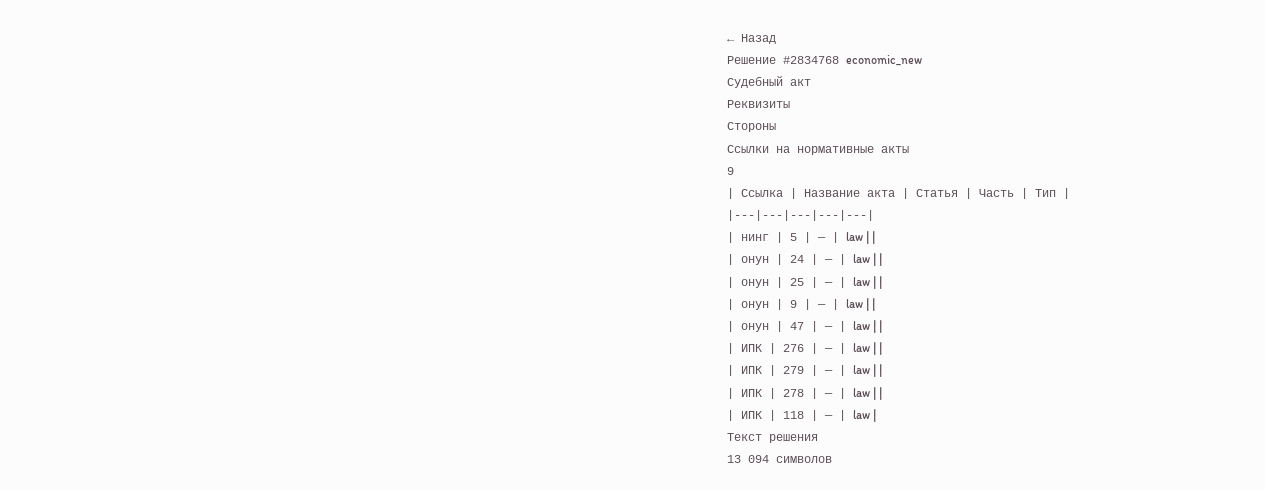← Назад
Решение #2834768 economic_new
Судебный акт
Реквизиты
Стороны
Ссылки на нормативные акты
9
| Ссылка | Название акта | Статья | Часть | Тип |
|---|---|---|---|---|
| нинг | 5 | — | law | |
| онун | 24 | — | law | |
| онун | 25 | — | law | |
| онун | 9 | — | law | |
| онун | 47 | — | law | |
| ИПК | 276 | — | law | |
| ИПК | 279 | — | law | |
| ИПК | 278 | — | law | |
| ИПК | 118 | — | law |
Текст решения
13 094 символов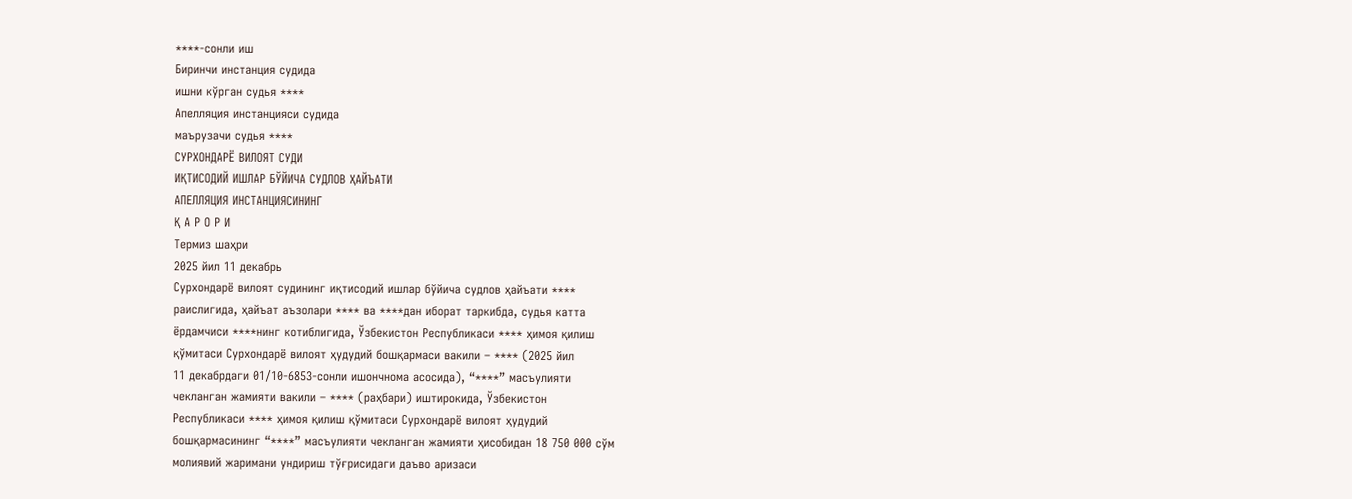****-сонли иш
Биринчи инстанция судида
ишни кўрган судья ****
Апелляция инстанцияси судида
маърузачи судья ****
СУРХОНДАРЁ ВИЛОЯТ СУДИ
ИҚТИСОДИЙ ИШЛАР БЎЙИЧА СУДЛОВ ҲАЙЪАТИ
АПЕЛЛЯЦИЯ ИНСТАНЦИЯСИНИНГ
Қ А Р О Р И
Термиз шаҳри
2025 йил 11 декабрь
Сурхондарё вилоят судининг иқтисодий ишлар бўйича судлов ҳайъати ****
раислигида, ҳайъат аъзолари **** ва ****дан иборат таркибда, судья катта
ёрдамчиси ****нинг котиблигида, Ўзбекистон Республикаси **** ҳимоя қилиш
қўмитаси Сурхондарё вилоят ҳудудий бошқармаси вакили – **** (2025 йил
11 декабрдаги 01/10-6853-сонли ишончнома асосида), “****” масъулияти
чекланган жамияти вакили – **** (раҳбари) иштирокида, Ўзбекистон
Республикаси **** ҳимоя қилиш қўмитаси Сурхондарё вилоят ҳудудий
бошқармасининг “****” масъулияти чекланган жамияти ҳисобидан 18 750 000 сўм
молиявий жаримани ундириш тўғрисидаги даъво аризаси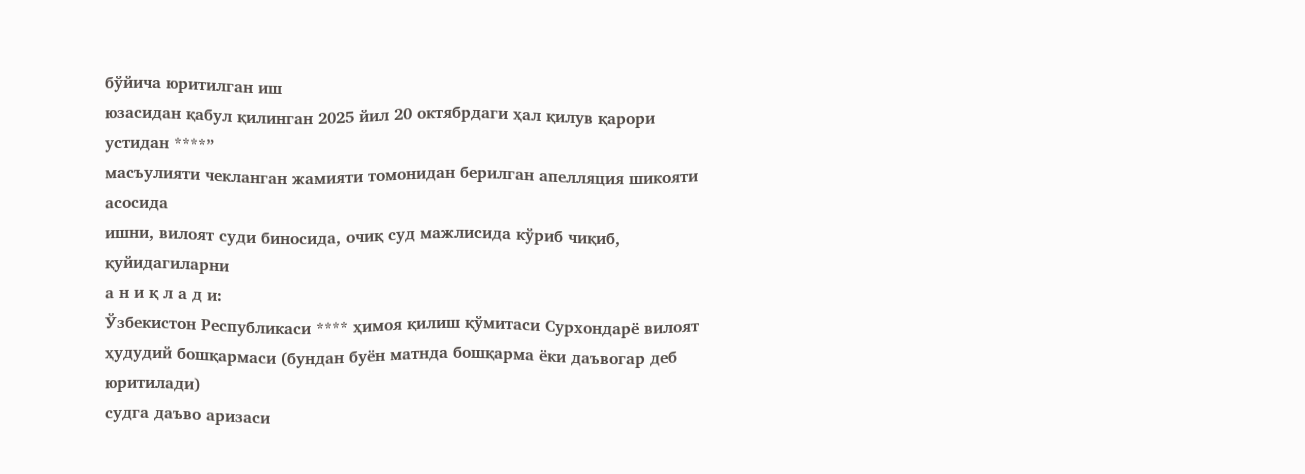бўйича юритилган иш
юзасидан қабул қилинган 2025 йил 20 октябрдаги ҳал қилув қарори устидан ****”
масъулияти чекланган жамияти томонидан берилган апелляция шикояти асосида
ишни, вилоят суди биносида, очиқ суд мажлисида кўриб чиқиб, қуйидагиларни
а н и қ л а д и:
Ўзбекистон Республикаси **** ҳимоя қилиш қўмитаси Сурхондарё вилоят
ҳудудий бошқармаси (бундан буён матнда бошқарма ёки даъвогар деб юритилади)
судга даъво аризаси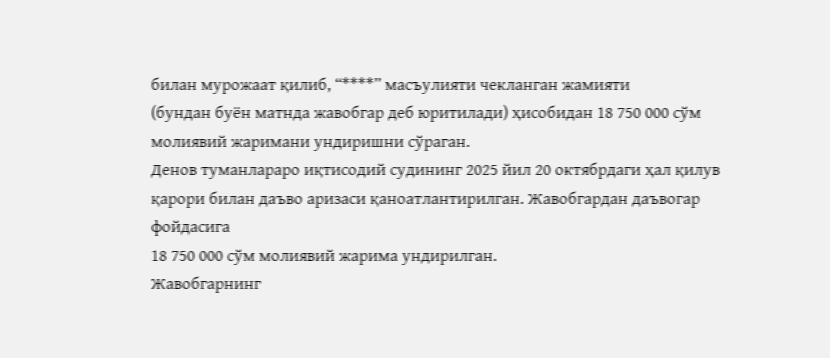билан мурожаат қилиб, “****” масъулияти чекланган жамияти
(бундан буён матнда жавобгар деб юритилади) ҳисобидан 18 750 000 сўм
молиявий жаримани ундиришни сўраган.
Денов туманлараро иқтисодий судининг 2025 йил 20 октябрдаги ҳал қилув
қарори билан даъво аризаси қаноатлантирилган. Жавобгардан даъвогар фойдасига
18 750 000 сўм молиявий жарима ундирилган.
Жавобгарнинг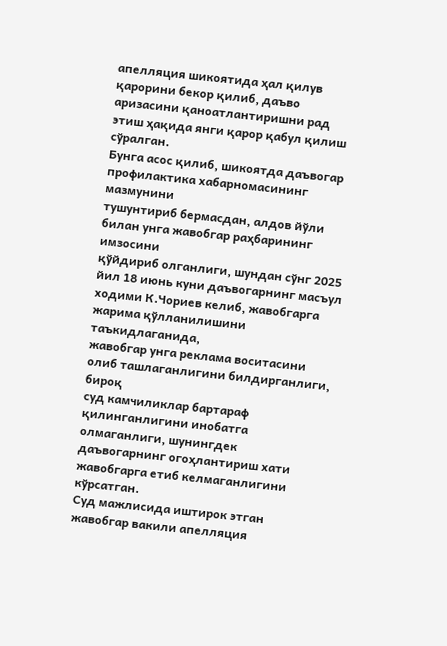апелляция шикоятида ҳал қилув қарорини бекор қилиб, даъво
аризасини қаноатлантиришни рад этиш ҳақида янги қарор қабул қилиш сўралган.
Бунга асос қилиб, шикоятда даъвогар профилактика хабарномасининг мазмунини
тушунтириб бермасдан, алдов йўли билан унга жавобгар раҳбарининг имзосини
қўйдириб олганлиги, шундан сўнг 2025 йил 18 июнь куни даъвогарнинг масъул
ходими К.Чориев келиб, жавобгарга жарима қўлланилишини таъкидлаганида,
жавобгар унга реклама воситасини олиб ташлаганлигини билдирганлиги, бироқ
суд камчиликлар бартараф қилинганлигини инобатга олмаганлиги, шунингдек
даъвогарнинг огоҳлантириш хати жавобгарга етиб келмаганлигини кўрсатган.
Суд мажлисида иштирок этган жавобгар вакили апелляция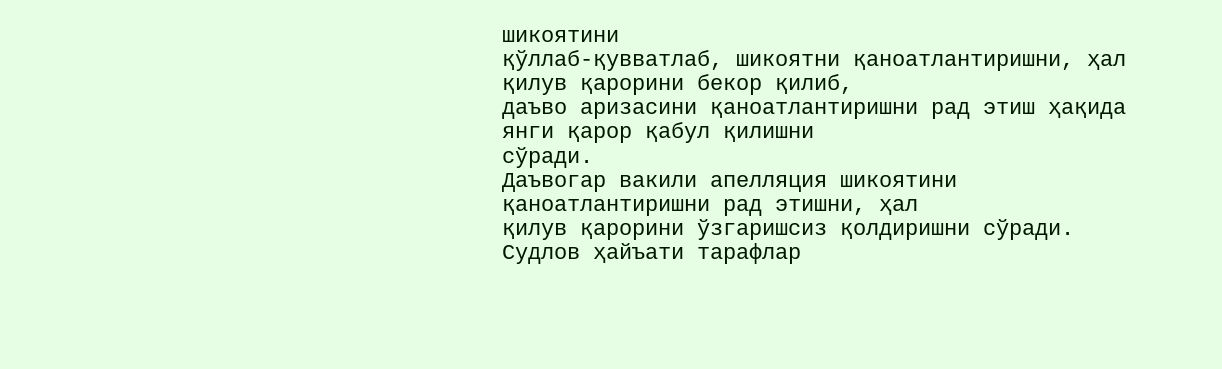шикоятини
қўллаб-қувватлаб, шикоятни қаноатлантиришни, ҳал қилув қарорини бекор қилиб,
даъво аризасини қаноатлантиришни рад этиш ҳақида янги қарор қабул қилишни
сўради.
Даъвогар вакили апелляция шикоятини қаноатлантиришни рад этишни, ҳал
қилув қарорини ўзгаришсиз қолдиришни сўради.
Судлов ҳайъати тарафлар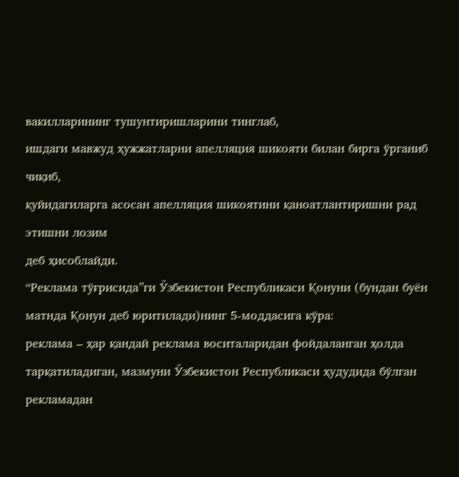вакилларининг тушунтиришларини тинглаб,
ишдаги мавжуд ҳужжатларни апелляция шикояти билан бирга ўрганиб чиқиб,
қуйидагиларга асосан апелляция шикоятини қаноатлантиришни рад этишни лозим
деб ҳисоблайди.
“Реклама тўғрисида”ги Ўзбекистон Республикаси Қонуни (бундан буён
матнда Қонун деб юритилади)нинг 5-моддасига кўра:
реклама – ҳар қандай реклама воситаларидан фойдаланган ҳолда
тарқатиладиган, мазмуни Ўзбекистон Республикаси ҳудудида бўлган рекламадан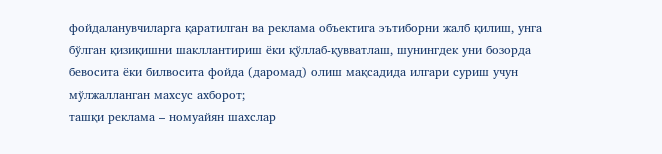фойдаланувчиларга қаратилган ва реклама объектига эътиборни жалб қилиш, унга
бўлган қизиқишни шакллантириш ёки қўллаб-қувватлаш, шунингдек уни бозорда
бевосита ёки билвосита фойда (даромад) олиш мақсадида илгари суриш учун
мўлжалланган махсус ахборот;
ташқи реклама – номуайян шахслар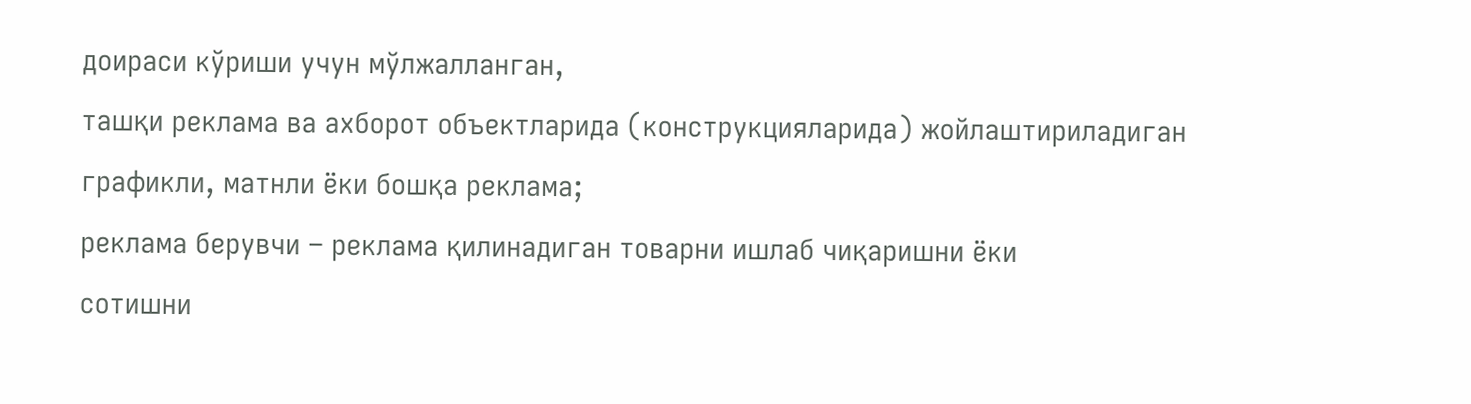доираси кўриши учун мўлжалланган,
ташқи реклама ва ахборот объектларида (конструкцияларида) жойлаштириладиган
графикли, матнли ёки бошқа реклама;
реклама берувчи – реклама қилинадиган товарни ишлаб чиқаришни ёки
сотишни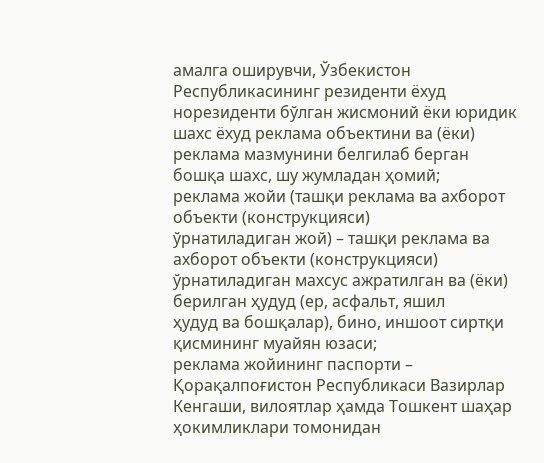амалга оширувчи, Ўзбекистон Республикасининг резиденти ёхуд
норезиденти бўлган жисмоний ёки юридик шахс ёхуд реклама объектини ва (ёки)
реклама мазмунини белгилаб берган бошқа шахс, шу жумладан ҳомий;
реклама жойи (ташқи реклама ва ахборот объекти (конструкцияси)
ўрнатиладиган жой) – ташқи реклама ва ахборот объекти (конструкцияси)
ўрнатиладиган махсус ажратилган ва (ёки) берилган ҳудуд (ер, асфальт, яшил
ҳудуд ва бошқалар), бино, иншоот сиртқи қисмининг муайян юзаси;
реклама жойининг паспорти – Қорақалпоғистон Республикаси Вазирлар
Кенгаши, вилоятлар ҳамда Тошкент шаҳар ҳокимликлари томонидан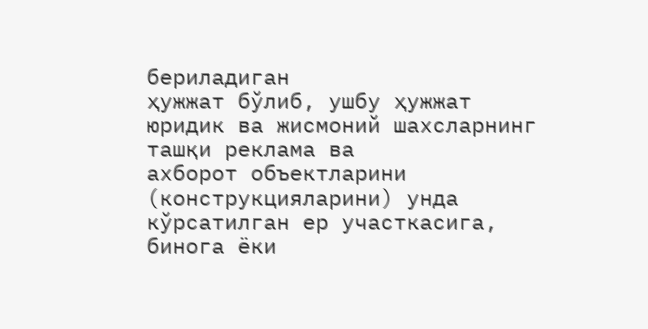бериладиган
ҳужжат бўлиб, ушбу ҳужжат юридик ва жисмоний шахсларнинг ташқи реклама ва
ахборот объектларини (конструкцияларини) унда кўрсатилган ер участкасига,
бинога ёки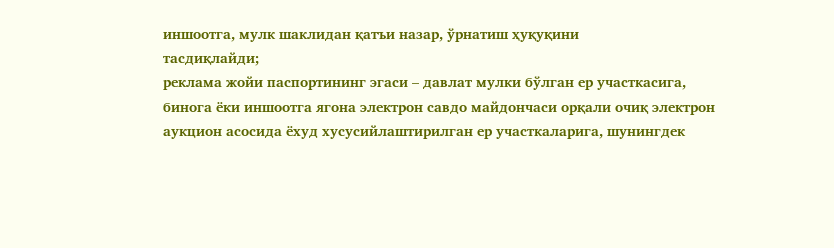иншоотга, мулк шаклидан қатъи назар, ўрнатиш ҳуқуқини
тасдиқлайди;
реклама жойи паспортининг эгаси – давлат мулки бўлган ер участкасига,
бинога ёки иншоотга ягона электрон савдо майдончаси орқали очиқ электрон
аукцион асосида ёхуд хусусийлаштирилган ер участкаларига, шунингдек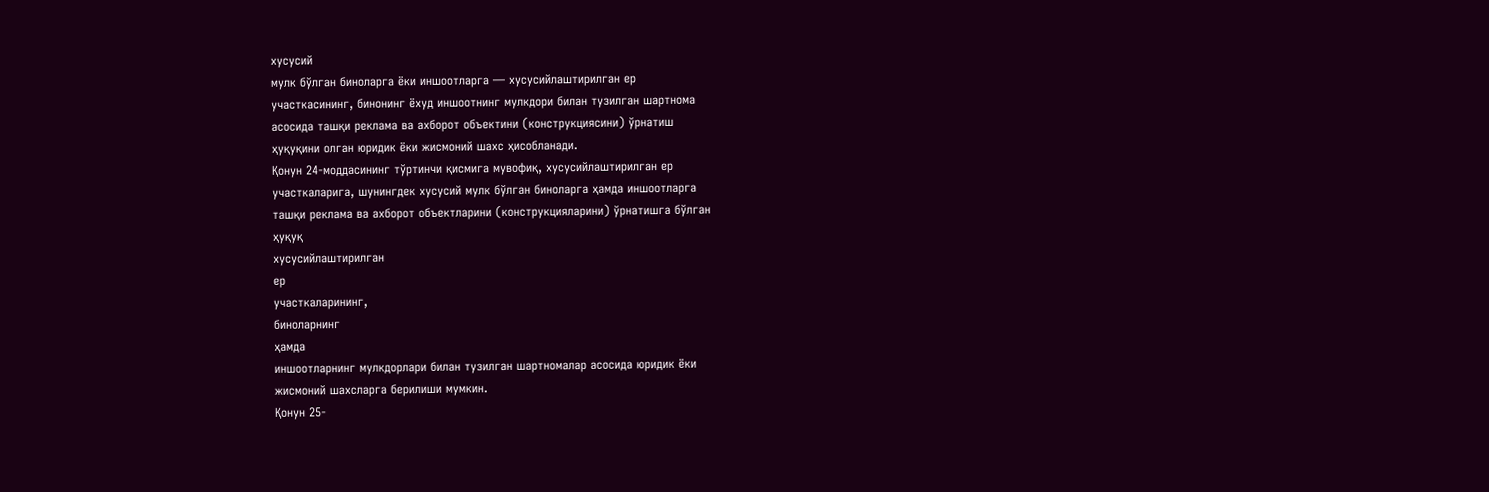хусусий
мулк бўлган биноларга ёки иншоотларга — хусусийлаштирилган ер
участкасининг, бинонинг ёхуд иншоотнинг мулкдори билан тузилган шартнома
асосида ташқи реклама ва ахборот объектини (конструкциясини) ўрнатиш
ҳуқуқини олган юридик ёки жисмоний шахс ҳисобланади.
Қонун 24-моддасининг тўртинчи қисмига мувофиқ, хусусийлаштирилган ер
участкаларига, шунингдек хусусий мулк бўлган биноларга ҳамда иншоотларга
ташқи реклама ва ахборот объектларини (конструкцияларини) ўрнатишга бўлган
ҳуқуқ
хусусийлаштирилган
ер
участкаларининг,
биноларнинг
ҳамда
иншоотларнинг мулкдорлари билан тузилган шартномалар асосида юридик ёки
жисмоний шахсларга берилиши мумкин.
Қонун 25-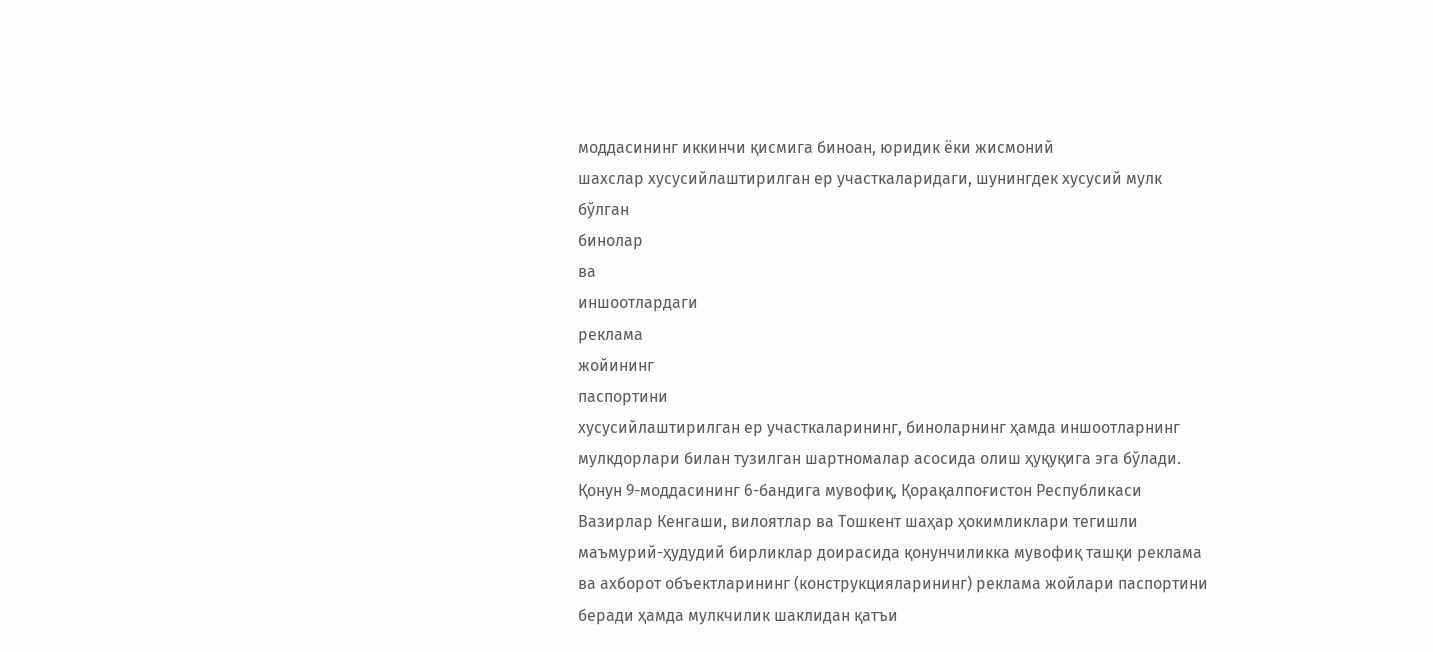моддасининг иккинчи қисмига биноан, юридик ёки жисмоний
шахслар хусусийлаштирилган ер участкаларидаги, шунингдек хусусий мулк
бўлган
бинолар
ва
иншоотлардаги
реклама
жойининг
паспортини
хусусийлаштирилган ер участкаларининг, биноларнинг ҳамда иншоотларнинг
мулкдорлари билан тузилган шартномалар асосида олиш ҳуқуқига эга бўлади.
Қонун 9-моддасининг 6-бандига мувофиқ, Қорақалпоғистон Республикаси
Вазирлар Кенгаши, вилоятлар ва Тошкент шаҳар ҳокимликлари тегишли
маъмурий-ҳудудий бирликлар доирасида қонунчиликка мувофиқ ташқи реклама
ва ахборот объектларининг (конструкцияларининг) реклама жойлари паспортини
беради ҳамда мулкчилик шаклидан қатъи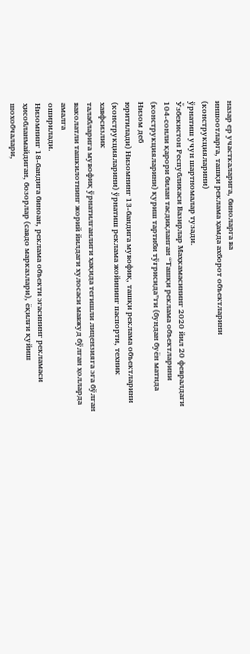назар ер участкаларига, биноларга ва
иншоотларга, ташқи реклама ҳамда ахборот объектларини (конструкцияларини)
ўрнатиш учун шартномалар тузади.
Ўзбекистон Республикаси Вазирлар Маҳкамасининг 2020 йил 20 февралдаги
104-сонли қарори билан тасдиқланган “Ташқи реклама объектларини
(конструкцияларини) қуриш тартиби тўғрисида”ги (бундан буён матнда Низом деб
юритилади) Низомнинг 13-бандига мувофиқ, ташқи реклама объектларини
(конструкцияларини) ўрнатиш реклама жойининг паспорти, техник хавфсизлик
талабларига мувофиқ ўрнатилганлиги ҳақида тегишли лицензияга эга бўлган
ваколатли ташкилотнинг жорий йилдаги хулосаси мавжуд бўлган ҳолларда амалга
оширилади.
Низомнинг 18-бандига биноан, реклама объекти эгасининг рекламаси
ҳисобланмайдиган, бозорлар (савдо марказлари), ёқилғи қуйиш шохобчалари,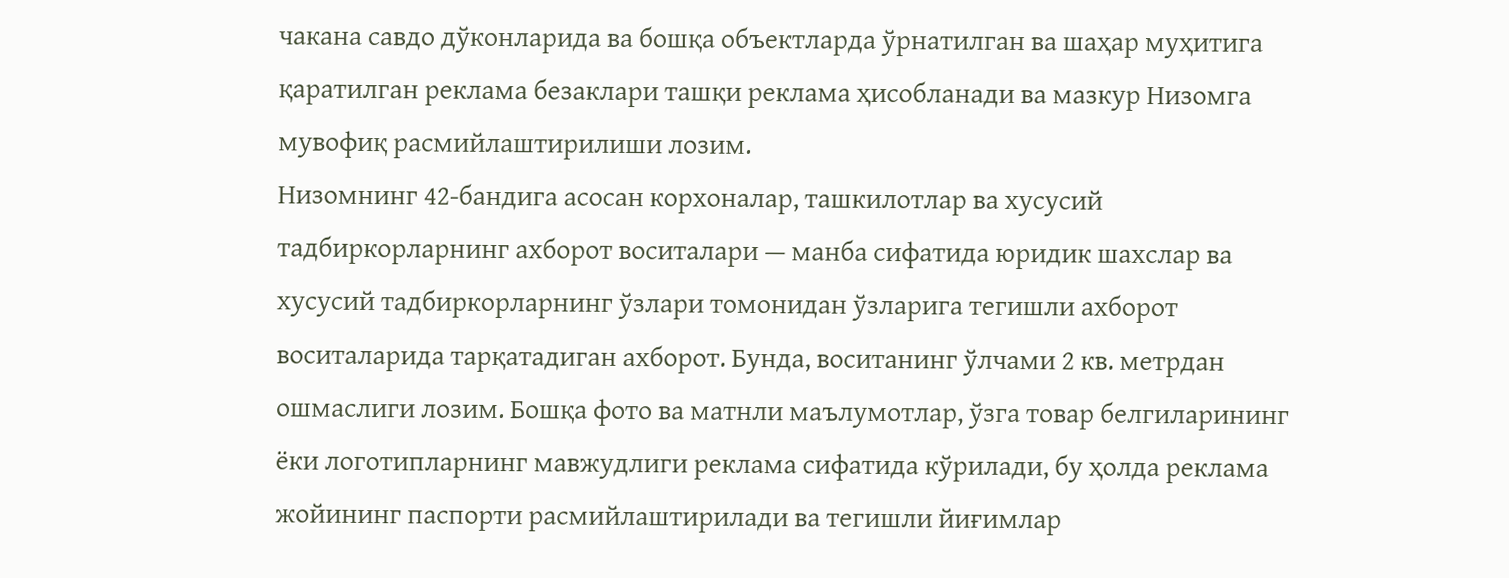чакана савдо дўконларида ва бошқа объектларда ўрнатилган ва шаҳар муҳитига
қаратилган реклама безаклари ташқи реклама ҳисобланади ва мазкур Низомга
мувофиқ расмийлаштирилиши лозим.
Низомнинг 42-бандига асосан корхоналар, ташкилотлар ва хусусий
тадбиркорларнинг ахборот воситалари — манба сифатида юридик шахслар ва
хусусий тадбиркорларнинг ўзлари томонидан ўзларига тегишли ахборот
воситаларида тарқатадиган ахборот. Бунда, воситанинг ўлчами 2 кв. метрдан
ошмаслиги лозим. Бошқа фото ва матнли маълумотлар, ўзга товар белгиларининг
ёки логотипларнинг мавжудлиги реклама сифатида кўрилади, бу ҳолда реклама
жойининг паспорти расмийлаштирилади ва тегишли йиғимлар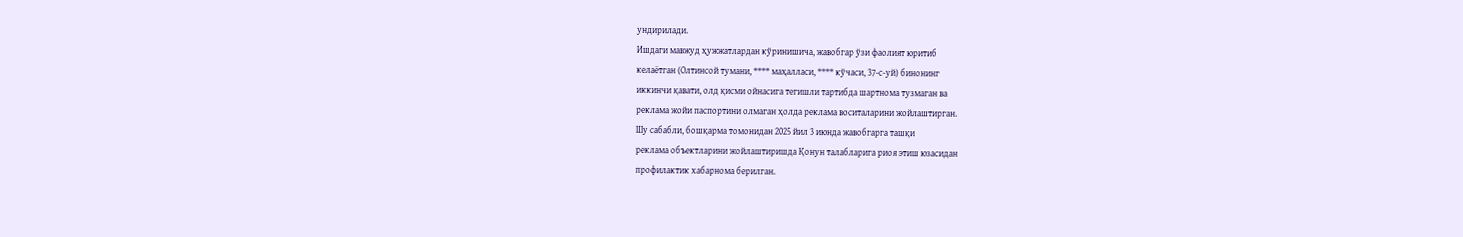ундирилади.
Ишдаги мавжуд ҳужжатлардан кўринишича, жавобгар ўзи фаолият юритиб
келаётган (Олтинсой тумани, **** маҳалласи, **** кўчаси, 37-с-уй) бинонинг
иккинчи қавати, олд қисми ойнасига тегишли тартибда шартнома тузмаган ва
реклама жойи паспортини олмаган ҳолда реклама воситаларини жойлаштирган.
Шу сабабли, бошқарма томонидан 2025 йил 3 июнда жавобгарга ташқи
реклама объектларини жойлаштиришда Қонун талабларига риоя этиш юзасидан
профилактик хабарнома берилган.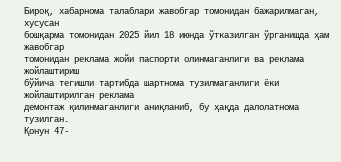Бироқ, хабарнома талаблари жавобгар томонидан бажарилмаган, хусусан
бошқарма томонидан 2025 йил 18 июнда ўтказилган ўрганишда ҳам жавобгар
томонидан реклама жойи паспорти олинмаганлиги ва реклама жойлаштириш
бўйича тегишли тартибда шартнома тузилмаганлиги ёки жойлаштирилган реклама
демонтаж қилинмаганлиги аниқланиб, бу ҳақда далолатнома тузилган.
Қонун 47-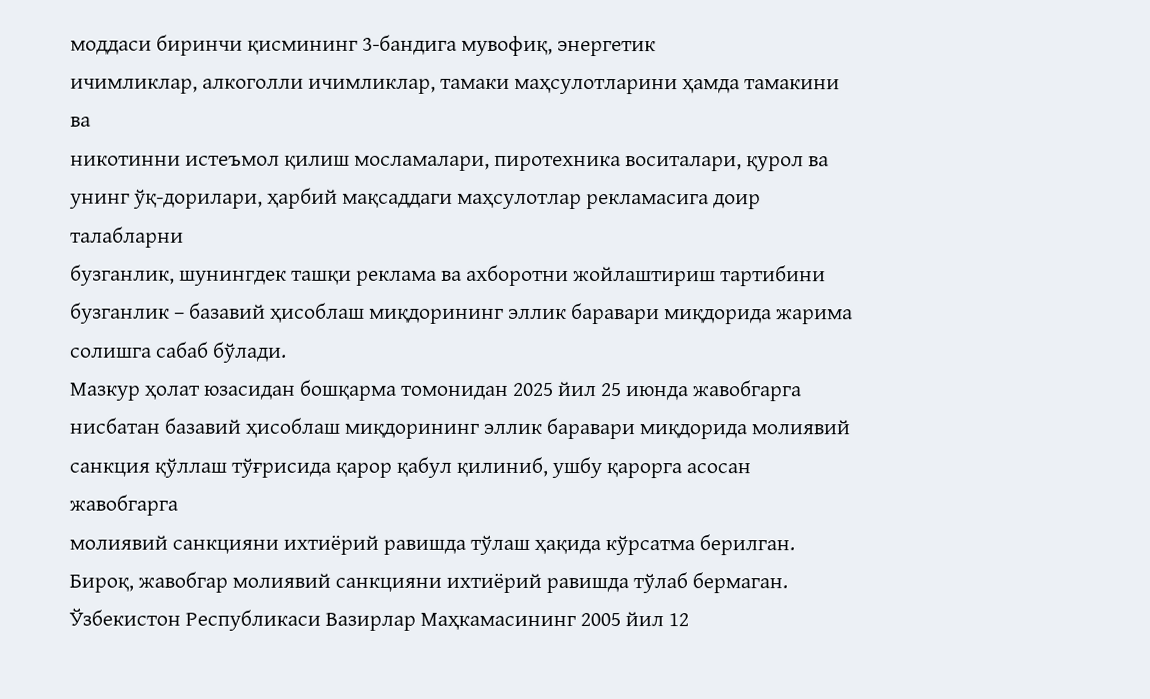моддаси биринчи қисмининг 3-бандига мувофиқ, энергетик
ичимликлар, алкоголли ичимликлар, тамаки маҳсулотларини ҳамда тамакини ва
никотинни истеъмол қилиш мосламалари, пиротехника воситалари, қурол ва
унинг ўқ-дорилари, ҳарбий мақсаддаги маҳсулотлар рекламасига доир талабларни
бузганлик, шунингдек ташқи реклама ва ахборотни жойлаштириш тартибини
бузганлик – базавий ҳисоблаш миқдорининг эллик баравари миқдорида жарима
солишга сабаб бўлади.
Мазкур ҳолат юзасидан бошқарма томонидан 2025 йил 25 июнда жавобгарга
нисбатан базавий ҳисоблаш миқдорининг эллик баравари миқдорида молиявий
санкция қўллаш тўғрисида қарор қабул қилиниб, ушбу қарорга асосан жавобгарга
молиявий санкцияни ихтиёрий равишда тўлаш ҳақида кўрсатма берилган.
Бироқ, жавобгар молиявий санкцияни ихтиёрий равишда тўлаб бермаган.
Ўзбекистон Республикаси Вазирлар Маҳкамасининг 2005 йил 12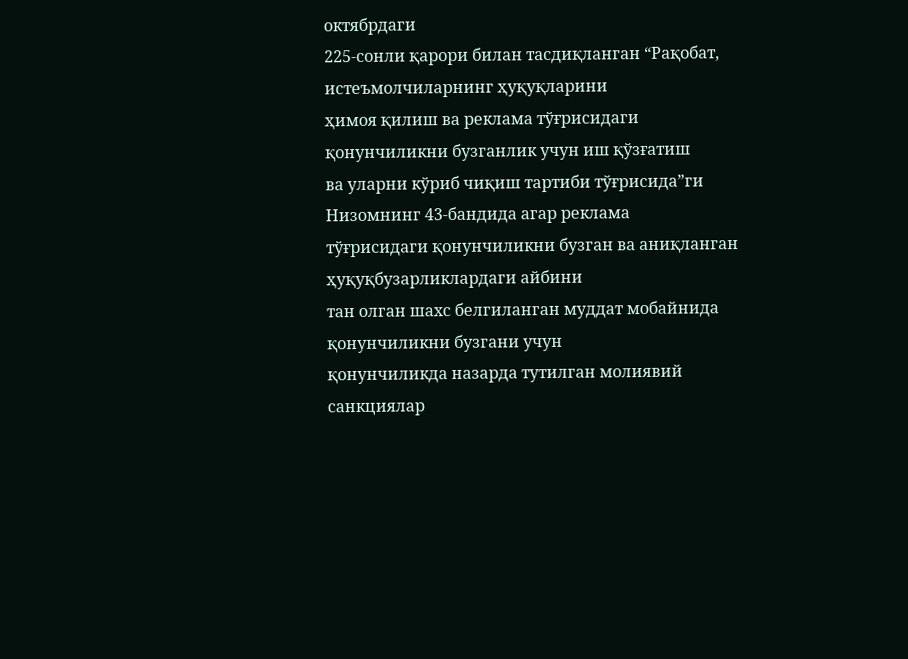октябрдаги
225-сонли қарори билан тасдиқланган “Рақобат, истеъмолчиларнинг ҳуқуқларини
ҳимоя қилиш ва реклама тўғрисидаги қонунчиликни бузганлик учун иш қўзғатиш
ва уларни кўриб чиқиш тартиби тўғрисида”ги Низомнинг 43-бандида агар реклама
тўғрисидаги қонунчиликни бузган ва аниқланган ҳуқуқбузарликлардаги айбини
тан олган шахс белгиланган муддат мобайнида қонунчиликни бузгани учун
қонунчиликда назарда тутилган молиявий санкциялар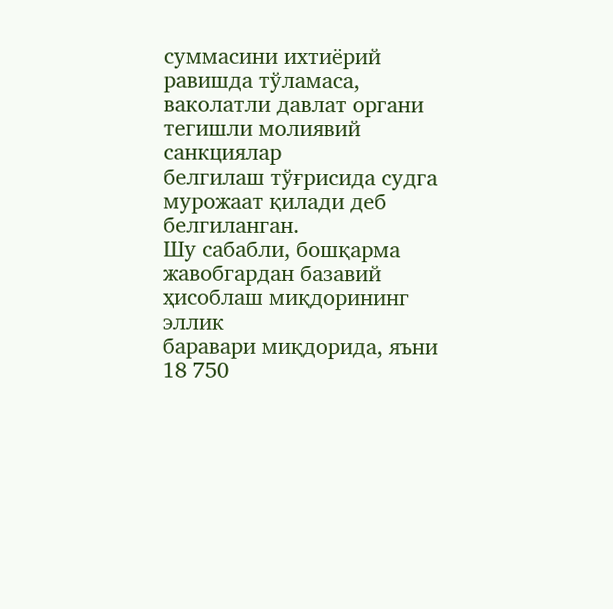суммасини ихтиёрий
равишда тўламаса, ваколатли давлат органи тегишли молиявий санкциялар
белгилаш тўғрисида судга мурожаат қилади деб белгиланган.
Шу сабабли, бошқарма жавобгардан базавий ҳисоблаш миқдорининг эллик
баравари миқдорида, яъни 18 750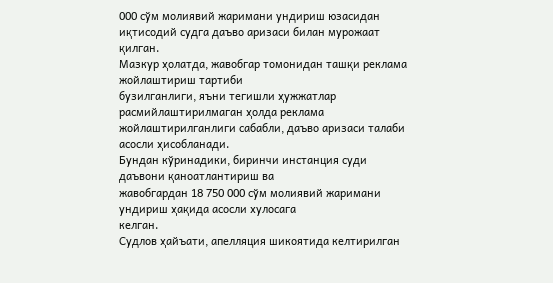000 сўм молиявий жаримани ундириш юзасидан
иқтисодий судга даъво аризаси билан мурожаат қилган.
Мазкур ҳолатда, жавобгар томонидан ташқи реклама жойлаштириш тартиби
бузилганлиги, яъни тегишли ҳужжатлар расмийлаштирилмаган ҳолда реклама
жойлаштирилганлиги сабабли, даъво аризаси талаби асосли ҳисобланади.
Бундан кўринадики, биринчи инстанция суди даъвони қаноатлантириш ва
жавобгардан 18 750 000 сўм молиявий жаримани ундириш ҳақида асосли хулосага
келган.
Судлов ҳайъати, апелляция шикоятида келтирилган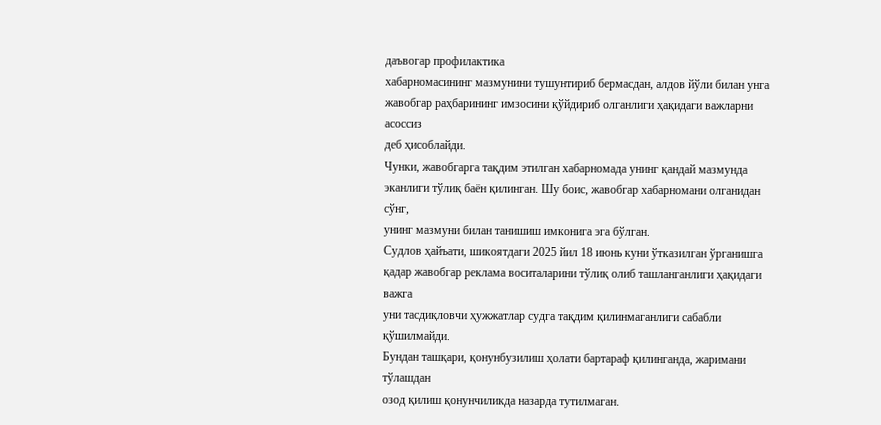даъвогар профилактика
хабарномасининг мазмунини тушунтириб бермасдан, алдов йўли билан унга
жавобгар раҳбарининг имзосини қўйдириб олганлиги ҳақидаги важларни асоссиз
деб ҳисоблайди.
Чунки, жавобгарга тақдим этилган хабарномада унинг қандай мазмунда
эканлиги тўлиқ баён қилинган. Шу боис, жавобгар хабарномани олганидан сўнг,
унинг мазмуни билан танишиш имконига эга бўлган.
Судлов ҳайъати, шикоятдаги 2025 йил 18 июнь куни ўтказилган ўрганишга
қадар жавобгар реклама воситаларини тўлиқ олиб ташланганлиги ҳақидаги важга
уни тасдиқловчи ҳужжатлар судга тақдим қилинмаганлиги сабабли қўшилмайди.
Бундан ташқари, қонунбузилиш ҳолати бартараф қилинганда, жаримани тўлашдан
озод қилиш қонунчиликда назарда тутилмаган.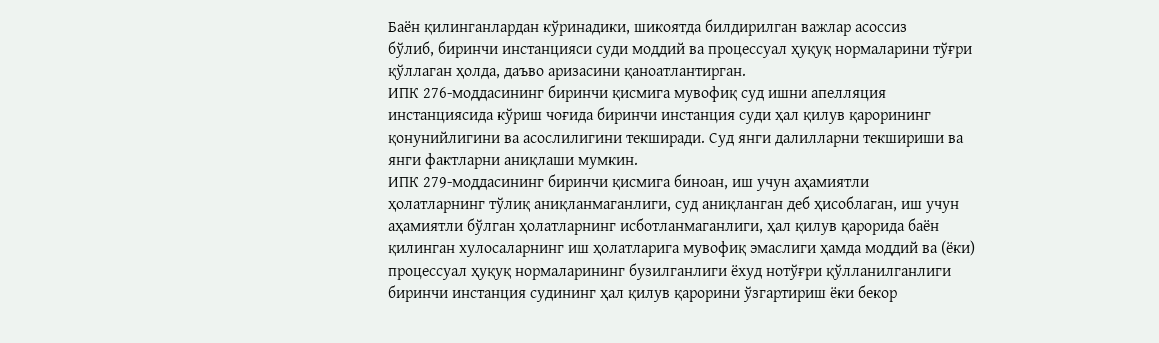Баён қилинганлардан кўринадики, шикоятда билдирилган важлар асоссиз
бўлиб, биринчи инстанцияси суди моддий ва процессуал ҳуқуқ нормаларини тўғри
қўллаган ҳолда, даъво аризасини қаноатлантирган.
ИПК 276-моддасининг биринчи қисмига мувофиқ суд ишни апелляция
инстанциясида кўриш чоғида биринчи инстанция суди ҳал қилув қарорининг
қонунийлигини ва асослилигини текширади. Суд янги далилларни текшириши ва
янги фактларни аниқлаши мумкин.
ИПК 279-моддасининг биринчи қисмига биноан, иш учун аҳамиятли
ҳолатларнинг тўлиқ аниқланмаганлиги, суд аниқланган деб ҳисоблаган, иш учун
аҳамиятли бўлган ҳолатларнинг исботланмаганлиги, ҳал қилув қарорида баён
қилинган хулосаларнинг иш ҳолатларига мувофиқ эмаслиги ҳамда моддий ва (ёки)
процессуал ҳуқуқ нормаларининг бузилганлиги ёхуд нотўғри қўлланилганлиги
биринчи инстанция судининг ҳал қилув қарорини ўзгартириш ёки бекор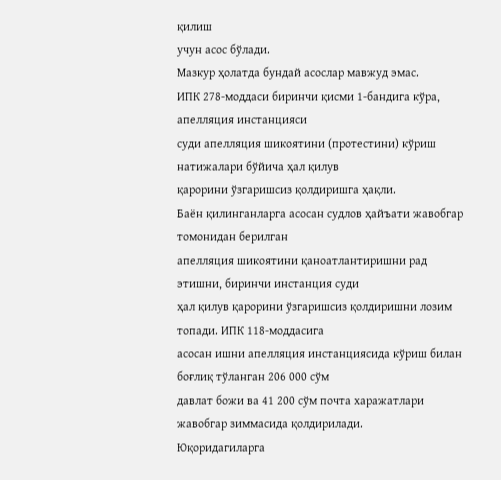қилиш
учун асос бўлади.
Мазкур ҳолатда бундай асослар мавжуд эмас.
ИПК 278-моддаси биринчи қисми 1-бандига кўра, апелляция инстанцияси
суди апелляция шикоятини (протестини) кўриш натижалари бўйича ҳал қилув
қарорини ўзгаришсиз қолдиришга ҳақли.
Баён қилинганларга асосан судлов ҳайъати жавобгар томонидан берилган
апелляция шикоятини қаноатлантиришни рад этишни, биринчи инстанция суди
ҳал қилув қарорини ўзгаришсиз қолдиришни лозим топади. ИПК 118-моддасига
асосан ишни апелляция инстанциясида кўриш билан боғлиқ тўланган 206 000 сўм
давлат божи ва 41 200 сўм почта харажатлари жавобгар зиммасида қолдирилади.
Юқоридагиларга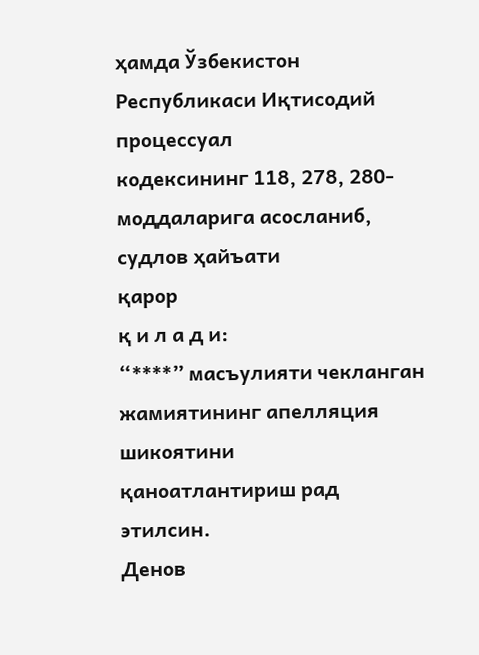ҳамда Ўзбекистон Республикаси Иқтисодий процессуал
кодексининг 118, 278, 280-моддаларига асосланиб, судлов ҳайъати
қарор
қ и л а д и:
“****” масъулияти чекланган жамиятининг апелляция шикоятини
қаноатлантириш рад этилсин.
Денов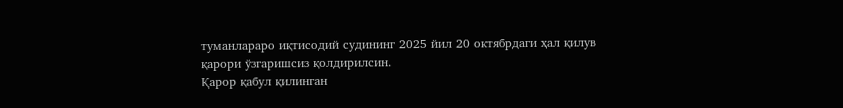туманлараро иқтисодий судининг 2025 йил 20 октябрдаги ҳал қилув
қарори ўзгаришсиз қолдирилсин.
Қарор қабул қилинган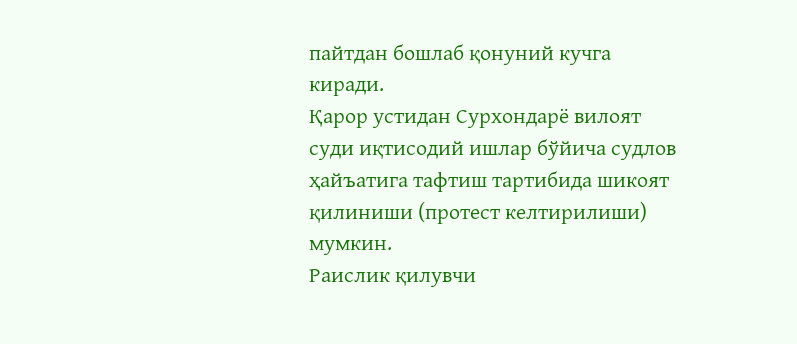пайтдан бошлаб қонуний кучга киради.
Қарор устидан Сурхондарё вилоят суди иқтисодий ишлар бўйича судлов
ҳайъатига тафтиш тартибида шикоят қилиниши (протест келтирилиши) мумкин.
Раислик қилувчи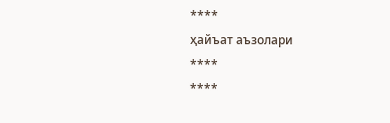****
ҳайъат аъзолари
****
****